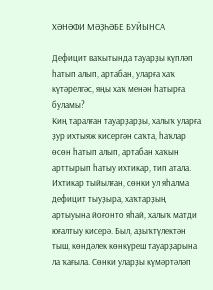ХӘНӘФИ МӘҘҺӘБЕ БУЙЫНСА

Дефицит ваҡытында тауарҙы күпләп һатып алып, артабан, уларға хаҡ күтәрелгәс, яңы хаҡ менән һатырға буламы?
Киң таралған тауарҙарҙы, халыҡ уларға ҙур ихтыяж кисергән саҡта, һаҡлар өсөн һатып алып, артабан хаҡын арттырып һатыу ихтикар, тип атала. Ихтикар тыйылған, сөнки ул яһалма дефицит тыуҙыра, хаҡтарҙың артыуына йоғонто яһай, халыҡ матди юғалтыу кисерә. Был, аҙыҡтүлектән тыш, көндәлек көнкүреш тауарҙарына ла ҡағыла. Сөнки уларҙы күмәртәләп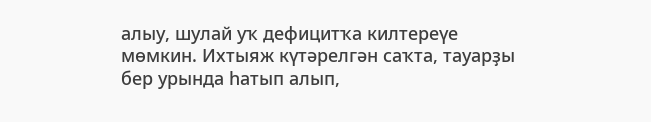алыу, шулай уҡ дефицитҡа килтереүе мөмкин. Ихтыяж күтәрелгән саҡта, тауарҙы бер урында һатып алып,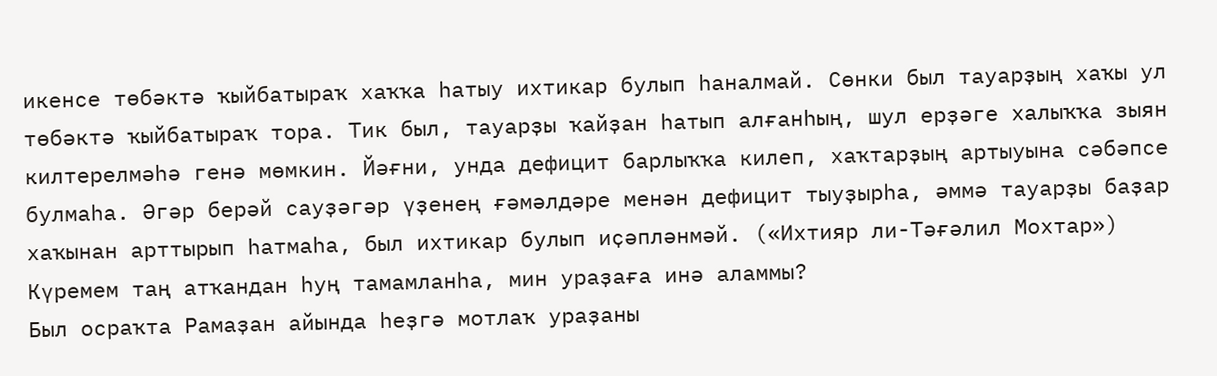икенсе төбәктә ҡыйбатыраҡ хаҡҡа һатыу ихтикар булып һаналмай. Сөнки был тауарҙың хаҡы ул төбәктә ҡыйбатыраҡ тора. Тик был, тауарҙы ҡайҙан һатып алғанһың, шул ерҙәге халыҡҡа зыян килтерелмәһә генә мөмкин. Йәғни, унда дефицит барлыҡҡа килеп, хаҡтарҙың артыуына сәбәпсе булмаһа. Әгәр берәй сауҙәгәр үҙенең ғәмәлдәре менән дефицит тыуҙырһа, әммә тауарҙы баҙар хаҡынан арттырып һатмаһа, был ихтикар булып иҫәпләнмәй. («Ихтияр ли-Тәғәлил Мохтар»)
Күремем таң атҡандан һуң тамамланһа, мин ураҙаға инә аламмы?
Был осраҡта Рамаҙан айында һеҙгә мотлаҡ ураҙаны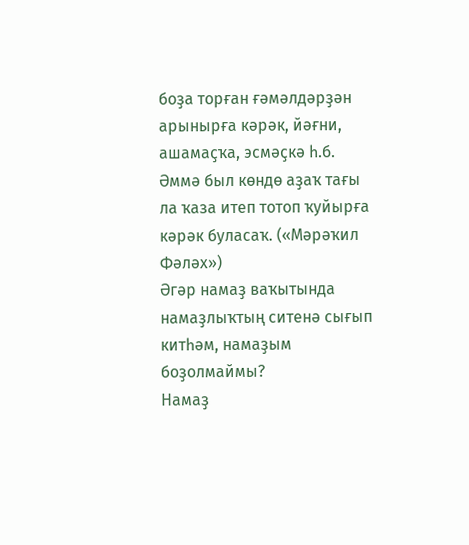боҙа торған ғәмәлдәрҙән арынырға кәрәк, йәғни, ашамаҫҡа, эсмәҫкә һ.б. Әммә был көндө аҙаҡ тағы ла ҡаза итеп тотоп ҡуйырға кәрәк буласаҡ. («Мәрәҡил Фәләх»)
Әгәр намаҙ ваҡытында намаҙлыҡтың ситенә сығып китһәм, намаҙым боҙолмаймы?
Намаҙ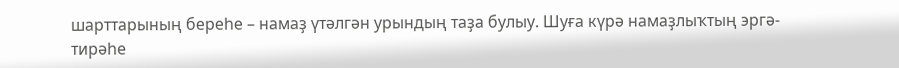шарттарының береһе – намаҙ үтәлгән урындың таҙа булыу. Шуға күрә намаҙлыҡтың эргә-тирәһе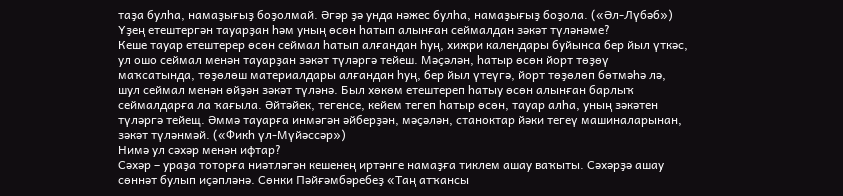таҙа булһа, намаҙығыҙ боҙолмай. Әгәр ҙә унда нәжес булһа, намаҙығыҙ боҙола. («Әл-Лүбәб»)
Үҙең етештергән тауарҙан һәм уның өсөн һатып алынған сеймалдан зәкәт түләнәме?
Кеше тауар етештерер өсөн сеймал һатып алғандан һуң, хижри календары буйынса бер йыл үткәс, ул ошо сеймал менән тауарҙан зәкәт түләргә тейеш. Мәҫәлән, һатыр өсөн йорт төҙөү маҡсатында, төҙөлөш материалдары алғандан һуң, бер йыл үтеүгә, йорт төҙөлөп бөтмәһә лә, шул сеймал менән өйҙән зәкәт түләнә. Был хөкөм етештереп һатыу өсөн алынған барлыҡ сеймалдарға ла ҡағыла. Әйтәйек, тегенсе, кейем тегеп һатыр өсөн, тауар алһа, уның зәкәтен түләргә тейещ. Әммә тауарға инмәгән әйберҙән, мәҫәлән, станоктар йәки тегеү машиналарынан, зәкәт түләнмәй. («Фикһ үл-Мүйәссәр»)
Нимә ул сәхәр менән ифтар?
Сәхәр – ураҙа тоторға ниәтләгән кешенең иртәнге намаҙға тиклем ашау ваҡыты. Сәхәрҙә ашау сөннәт булып иҫәпләнә. Сөнки Пәйғәмбәребеҙ «Таң атҡансы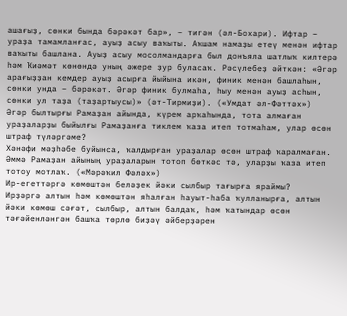ашағыҙ, сөнки бында бәрәкәт бар», − тигән (әл-Бохари). Ифтар – ураҙа тамамланғас, ауыҙ асыу ваҡыты. Аҡшам намаҙы етеү менән ифтар ваҡыты башлана. Ауыҙ асыу мосолмандарға был донъяла шатлыҡ килтерә һәм Ҡиәмәт көнөндә уның әжере ҙур буласаҡ. Рәсүлебеҙ әйткән: «Әгәр арағыҙҙан кемдер ауыҙ асырға йыйына икән, финик менән башлаһын, сөнки унда − бәрәкәт. Әгәр финик булмаһа, һыу менән ауыҙ асһын, сөнки ул таҙа (таҙартыусы)» (әт-Тирмиҙи). («Умдат әл-Фәттәх»)
Әгәр былтырғы Рамаҙан айында, күрем арҡаһында, тота алмаған ураҙаларҙы быйылғы Рамаҙанға тиклем ҡаза итеп тотмаһам, улар өсөн штраф түләргәме?
Хәнәфи мәҙһәбе буйынса, ҡалдырған ураҙалар өсөн штраф ҡаралмаған. Әммә Рамаҙан айының ураҙаларын тотоп бөткәс тә, уларҙы ҡаза итеп тотоу мотлаҡ. («Мәрәҡил Фәләх»)
Ир-егеттәргә көмөштән беләҙек йәки сылбыр тағырға яраймы?
Ирҙәргә алтын һәм көмөштән яһалған һауыт-һаба ҡулланырға, алтын йәки көмөш сәғәт, сылбыр, алтын балдаҡ, һәм ҡатындар өсөн тәғәйенләнгән башҡа төрлө биҙәү әйберҙәрен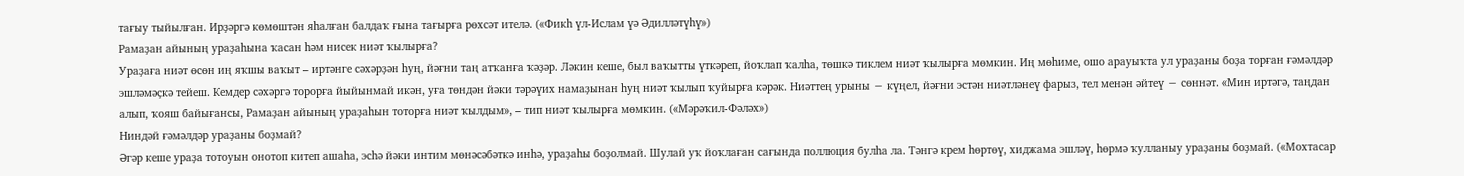тағыу тыйылған. Ирҙәргә көмөштән яһалған балдаҡ ғына тағырға рөхсәт ителә. («Фикһ үл-Ислам үә Әдилләтүһү»)
Рамаҙан айының ураҙаһына ҡасан һәм нисек ниәт ҡылырға?
Ураҙаға ниәт өсөн иң яҡшы ваҡыт – иртәнге сәхәрҙән һуң, йәғни таң атҡанға ҡәҙәр. Ләкин кеше, был ваҡытты үткәреп, йоҡлап ҡалһа, төшкә тиклем ниәт ҡылырға мөмкин. Иң мөһиме, ошо арауыҡта ул ураҙаны боҙа торған ғәмәлдәр эшләмәҫкә тейеш. Кемдер сәхәргә торорға йыйынмай икән, уға төндән йәки тәрәүих намаҙынан һуң ниәт ҡылып ҡуйырға кәрәк. Ниәттең урыны − күңел, йәғни эстән ниәтләнеү фарыз, тел менән әйтеү − сөннәт. «Мин иртәгә, таңдан алып, ҡояш байығансы, Рамаҙан айының ураҙаһын тоторға ниәт ҡылдым», – тип ниәт ҡылырға мөмкин. («Мәрәҡил-Фәләх»)
Ниндәй ғәмәлдәр ураҙаны боҙмай?
Әгәр кеше ураҙа тотоуын онотоп китеп ашаһа, эсһә йәки интим мөнәсәбәткә инһә, ураҙаһы боҙолмай. Шулай уҡ йоҡлаған сағында поллюция булһа ла. Тәнгә крем һөртөү, хиджама эшләү, һөрмә ҡулланыу ураҙаны боҙмай. («Мохтасар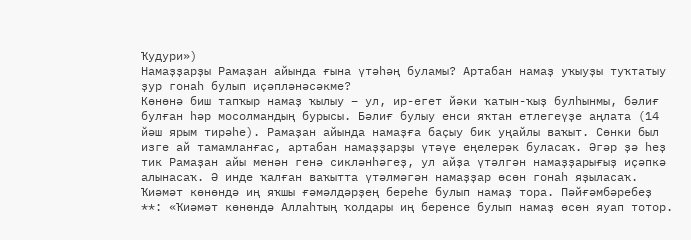Ҡудури»)
Намаҙҙарҙы Рамаҙан айында ғына үтәһәң буламы? Артабан намаҙ уҡыуҙы туҡтатыу ҙур гонаһ булып иҫәпләнәсәкме?
Көнөнә биш тапҡыр намаҙ ҡылыу − ул, ир-егет йәки ҡатын-ҡыҙ булһынмы, бәлиғ булған һәр мосолмандың бурысы. Бәлиғ булыу енси яҡтан етлегеүҙе аңлата (14 йәш ярым тирәһе). Рамаҙан айында намаҙға баҫыу бик уңайлы ваҡыт. Сөнки был изге ай тамамланғас, артабан намаҙҙарҙы үтәүе еңелерәк буласаҡ. Әгәр ҙә һеҙ тик Рамаҙан айы менән генә сикләнһәгеҙ, ул айҙа үтәлгән намаҙҙарығыҙ иҫәпкә алынасаҡ. Ә инде ҡалған ваҡытта үтәлмәгән намаҙҙар өсөн гонаһ яҙыласаҡ. Ҡиәмәт көнөндә иң яҡшы ғәмәлдәрҙең береһе булып намаҙ тора. Пәйғәмбәребеҙ **: «Ҡиәмәт көнөндә Аллаһтың ҡолдары иң беренсе булып намаҙ өсөн яуап тотор.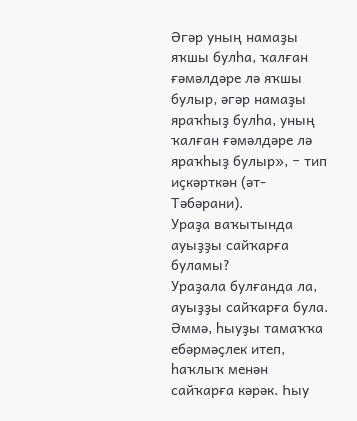Әгәр уның намаҙы яҡшы булһа, ҡалған ғәмәлдәре лә яҡшы булыр, әгәр намаҙы яраҡһыҙ булһа, уның ҡалған ғәмәлдәре лә яраҡһыҙ булыр», − тип иҫкәрткән (әт-Тәбәрани).
Ураҙа ваҡытында ауыҙҙы сайҡарға буламы?
Ураҙала булғанда ла, ауыҙҙы сайҡарға була. Әммә, һыуҙы тамаҡҡа ебәрмәҫлек итеп, һаҡлыҡ менән сайҡарға кәрәк. Һыу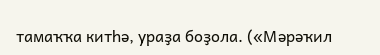тамаҡҡа китһә, ураҙа боҙола. («Мәрәҡил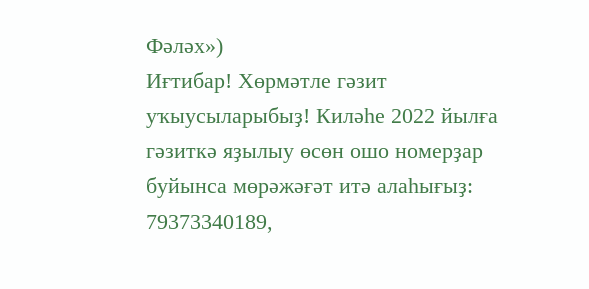Фәләх»)
Иғтибар! Хөрмәтле гәзит уҡыусыларыбыҙ! Киләһе 2022 йылға гәзиткә яҙылыу өсөн ошо номерҙар буйынса мөрәжәғәт итә алаһығыҙ: 79373340189,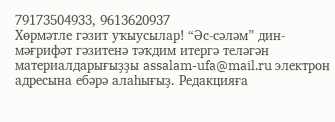79173504933, 9613620937
Хөрмәтле гәзит уҡыусылар! “Әс-сәләм” дин-мәғрифәт гәзитенә тәҡдим итергә теләгән материалдарығыҙҙы assalam-ufa@mail.ru электрон адресына ебәрә алаһығыҙ. Редакцияға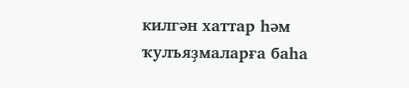килгән хаттар һәм ҡулъяҙмаларға баһа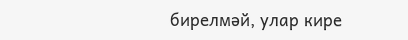бирелмәй, улар кире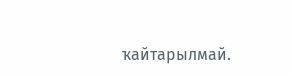ҡайтарылмай.